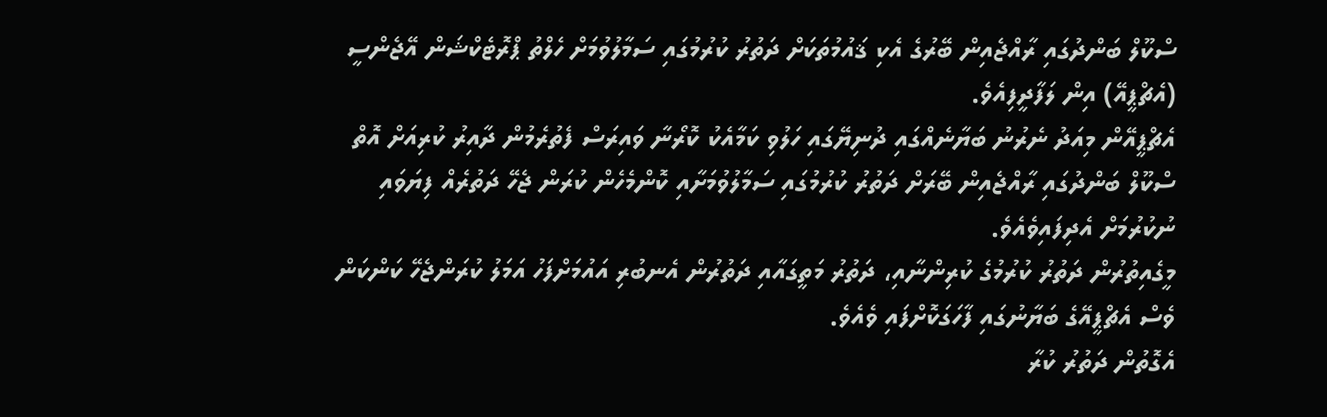ސްކޫލް ބަންދުގައި ރާއްޖެއިން ބޭރުގެ އެކި ޤައުމުތަކަށް ދަތުރު ކުރުމުގައި ސަމާލުވުމަށް ހެލްތު ޕްރޮޓެކްޝަން އޭޖެންސީ (އެޗްޕީއޭ) އިން ލަފާދީފިއެވެ.
އެޗްޕީއޭން މިއަދު ނެރުނު ބަޔާނެއްގައި ދުނިޔޭގައި ހަލުވި ކަމާއެކު ކޮރޯނާ ވައިރަސް ފެތުރެމުން ދާއިރު ކުރިއަށް އޮތް ސްކޫލް ބަންދުގައި ރާއްޖެއިން ބޭރަށް ދަތުރު ކުރުމުގައި ސަމާލުވުމަށާއި ކޮންމެހެން ކުރަން ޖެހޭ ދަތުރެއް ފިޔަވައި ނުކުރުމަށް އެދިފައިވެއެވެ.
މީގެއިތުރުން ދަތުރު ކުރުމުގެ ކުރިންނާއި، ދަތުރު މަތީގައާއި ދަތުރުން އެނބުރި އައުމަށްފަހު އަމަލު ކުރަންޖެހޭ ކަންކަން ވެސް އެޗްޕީއޭގެ ބަޔާނުގައި ފާހަގަކޮށްފައި ވެއެވެ.
އެގޮތުން ދަތުރު ކުރާ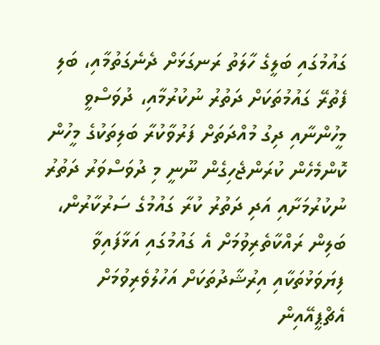ގައުމުގައި ބަލީގެ ހާލަތު ރަނގަޅަށް ދެނެގަތުމާއި، ބަލި ފެތުރޭ ގައުމުތަކަށް ދަތުރު ނުކުރުމާއި، ދުވަސްވީ މީހުންނާއި ދިގު މުއްދަތަށް ފަރުވާކުރާ ބަލިތަކުގެ މީހުން ކޮންމެހެން ކުރަންޖެހިގެން ނޫނީ މި ދުވަސްވަރު ދަތުރު ނުކުރުމަށާއި އަދި ދަތުރު ކުރާ ގައުމުގެ ސަރުކާރުން، ބަލިން ރައްކާތެރިވުމަށް އެ ގައުމުގައި އަޅާފައިވާ ފިޔަވަޅުތަކާއި އިރުޝާދުތަކަށް އަހުލުވެރިވުމަށް އެޗްޕީއޭއިން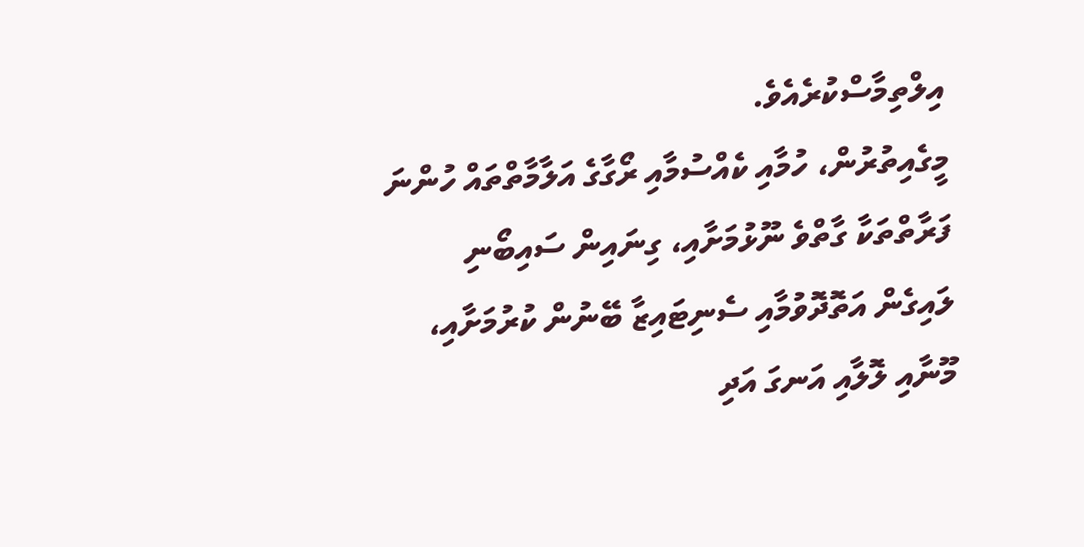އިލްތިމާސްކުރެއެވެ.
މީގެއިތުރުން، ހުމާއި ކެއްސުމާއި ރޯގާގެ އަލާމާތްތައް ހުންނަ ފަރާތްތަކާ ގާތްވެ ނޫޅުމަށާއި، ގިނައިން ސައިބޯނި ލައިގެން އަތޮދޮވުމާއި ސެނިޓައިޒާ ބޭނުން ކުރުމަށާއި، މޫނާއި ލޮލާއި އަނގަ އަދި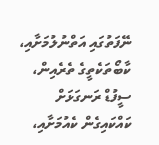ނޭފަތުގައި އަތްނުލުމަށާއި، ކާބޯތަކެތީގެ ތެރެއިން، ސީފުޑް ރަނގަޅަށް ކައްކައިގެން ކެއުމަށާއި،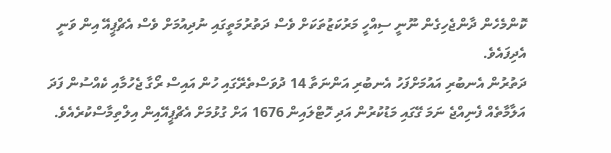ކޮންމެހެން ދާންޖެހިގެން ނޫނީ ސިއްހީ މަރުކަޒުތަކަށް ވެސް ދަތުރުމަތީގައި ނުދިއުމަށް ވެސް އެޗްޕީއޭ އިން ވަނީ އެދިފައެވެ.
ދަތުރުން އެނބުރި އައުމަށްފަހު އެނބުރި އަންނަތާ 14 ދުވަސްތެރޭގައި ހުން އައިސް ރޯގާ ޖެހުމާއި ކެއްސުން ފަދަ އަލާމާތެއް ފެނިއްޖެ ނަމަ ގޭގައި މަޑުކުރުން އަދި ހޮޓްލައިން 1676 އަށް ގުޅުމަށް އެޗްޕީއޭއިން އިލްތިމާސްކުރެއެވެ.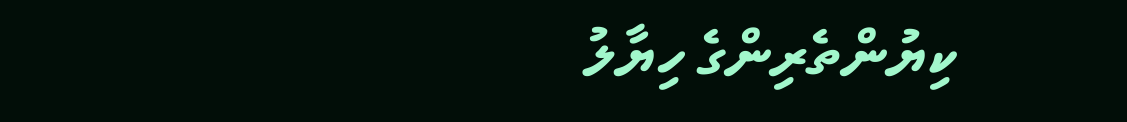ކިޔުންތެރިންގެ ހިޔާލު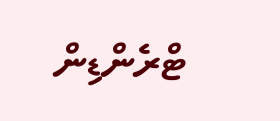ޓްރެންޑިން